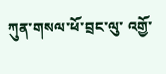ཀུན་གསལ་ཕོ་བྲང་ལུ་ འགྱོ་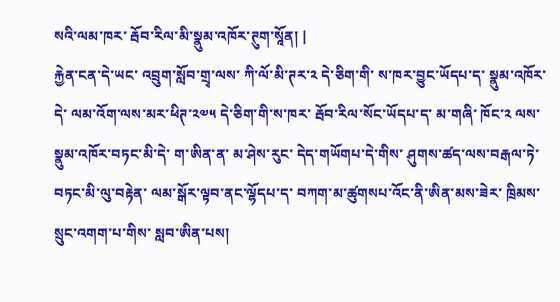སའི་ལམ་ཁར་ རྦོབ་རིལ་མི་སྣུམ་འཁོར་ཊུག་སཱོན། |
རྐྱེན་ངན་དེ་ཡང་ འབྲུག་སློབ་གྲྭ་ལས་ ཀི་ལོ་མི་ཊར་༢ དེ་ཅིག་གི་ ས་ཁར་བྱུང་ཡོདཔ་ད་ སྣུམ་འཁོར་དེ་ ལམ་འོག་ལས་མར་ཕིཊ་༢༧༥ དེ་ཅིག་གི་ས་ཁར་ རྦོབ་རིལ་སོང་ཡོདཔ་ད་ མ་གཞི་ ཁོང་༢ ལས་ སྣུམ་འཁོར་བཏང་མི་དེ་ ག་ཨིན་ན་ མ་ཤེས་རུང་ དེད་གཡོགཔ་དེ་གིས་ ཤུགས་ཚད་ལས་བརྒལ་ཏེ་ བཏང་མི་ལུ་བརྟེན་ ལམ་སྒོར་ལྟབ་ནང་ལྷོདཔ་ད་ བཀག་མ་ཚུགསཔ་འོང་ནི་ཨིན་མས་ཟེར་ ཁྲིམས་སྲུང་འགག་པ་གིས་ སླབ་ཨིན་པས།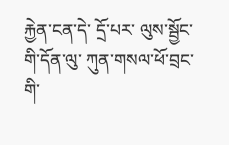རྐྱེན་ངན་དེ་ དྲོ་པར་ ལུས་སྦྱོང་གི་དོན་ལུ་ ཀུན་གསལ་ཕོ་བྲང་གི་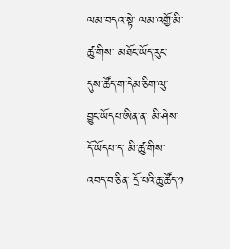ལམ་བདའ་སྟེ་ ལམ་འགྱོ་མི་ཚུ་གིས་ མཐོང་ཡོད་རུང་ དུས་ཚོད་ག་དེམ་ཅིག་ལུ་ བྱུང་ཡོདཔ་ཨིན་ན་ མི་ཤེས་དོ་ཡོདཔ་ད་ མི་ཚུ་གིས་འབད་བ་ཅིན་ དྲོ་པའི་ཆུ་ཚོད་༡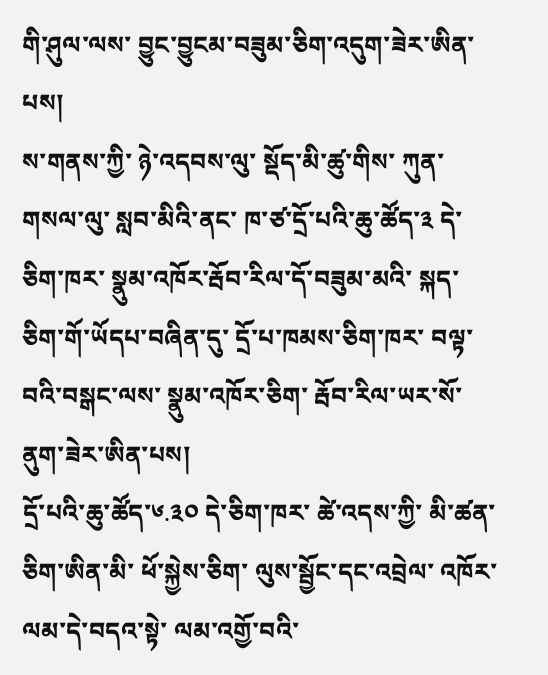གི་ཤུལ་ལས་ བྱུང་བྱུངམ་བཟུམ་ཅིག་འདུག་ཟེར་ཨིན་པས།
ས་གནས་ཀྱི་ ཉེ་འདབས་ལུ་ སྡོད་མི་ཚུ་གིས་ ཀུན་གསལ་ལུ་ སླབ་མིའི་ནང་ ཁ་ཙ་དྲོ་པའི་ཆུ་ཚོད་༣ དེ་ཅིག་ཁར་ སྣུམ་འཁོར་རྦོབ་རིལ་དོ་བཟུམ་མའི་ སྐད་ཅིག་གོ་ཡོདཔ་བཞིན་དུ་ དྲོ་པ་ཁམས་ཅིག་ཁར་ བལྟ་བའི་བསྒང་ལས་ སྣུམ་འཁོར་ཅིག་ རྦོབ་རིལ་ཡར་སོ་ནུག་ཟེར་ཨིན་པས།
དྲོ་པའི་ཆུ་ཚོད་༦.༣༠ དེ་ཅིག་ཁར་ ཚེ་འདས་ཀྱི་ མི་ཚན་ཅིག་ཨིན་མི་ ཕོ་སྐྱེས་ཅིག་ ལུས་སྦྱོང་དང་འབྲེལ་ འཁོར་ལམ་དེ་བདའ་སྟེ་ ལམ་འགྱོ་བའི་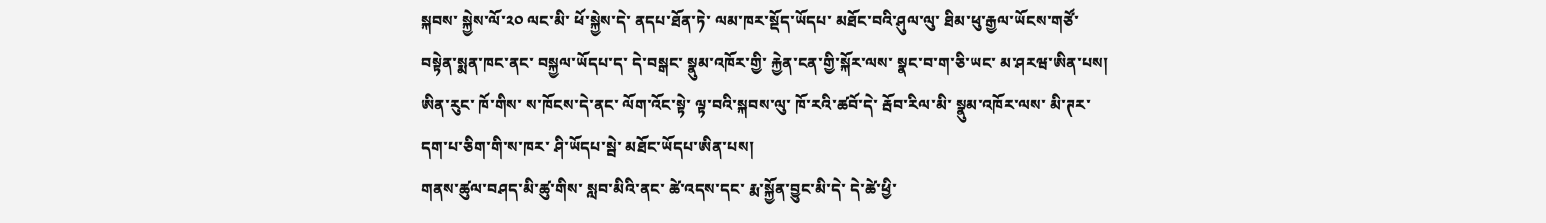སྐབས་ སྐྱེས་ལོ་༢༠ ལང་མི་ ཕོ་སྐྱེས་དེ་ ནདཔ་ཐོན་ཏེ་ ལམ་ཁར་སྡོད་ཡོདཔ་ མཐོང་བའི་ཤུལ་ལུ་ ཐིམ་ཕུ་རྒྱལ་ཡོངས་གཙོ་བསྟེན་སྨན་ཁང་ནང་ བསྐྱལ་ཡོདཔ་ད་ དེ་བསྒང་ སྣུམ་འཁོར་གྱི་ རྐྱེན་ངན་གྱི་སྐོར་ལས་ སྣང་བ་ག་ཅི་ཡང་ མ་ཤརཝ་ཨིན་པས།
ཨིན་རུང་ ཁོ་གིས་ ས་ཁོངས་དེ་ནང་ ལོག་འོང་སྟེ་ ལྟ་བའི་སྐབས་ལུ་ ཁོ་རའི་ཚབོ་དེ་ རྦོབ་རིལ་མི་ སྣུམ་འཁོར་ལས་ མི་ཊར་དག་པ་ཅིག་གི་ས་ཁར་ ཤི་ཡོདཔ་སྦེ་ མཐོང་ཡོདཔ་ཨིན་པས།
གནས་ཚུལ་བཤད་མི་ཚུ་གིས་ སླབ་མིའི་ནང་ ཚེ་འདས་དང་ རྨ་སྐྱོན་བྱུང་མི་དེ་ དེ་ཚེ་ཕྱི་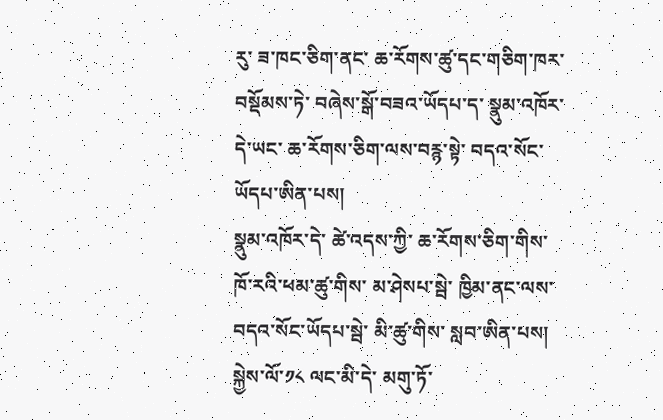རུ་ ཟ་ཁང་ཅིག་ནང་ ཆ་རོགས་ཚུ་དང་གཅིག་ཁར་བསྡོམས་ཏེ་ བཞེས་སྒོ་བཟའ་ཡོདཔ་ད་ སྣུམ་འཁོར་དེ་ཡང་ ཆ་རོགས་ཅིག་ལས་བརྙ་སྟེ་ བདའ་སོང་ཡོདཔ་ཨིན་པས།
སྣུམ་འཁོར་དེ་ ཚེ་འདས་ཀྱི་ ཆ་རོགས་ཅིག་གིས་ ཁོ་རའི་ཕམ་ཚུ་གིས་ མ་ཤེསཔ་སྦེ་ ཁྱིམ་ནང་ལས་ བདའ་སོང་ཡོདཔ་སྦེ་ མི་ཚུ་གིས་ སླབ་ཨིན་པས།
སྐྱེས་ལོ་༡༨ ལང་མི་དེ་ མགུ་ཏོ་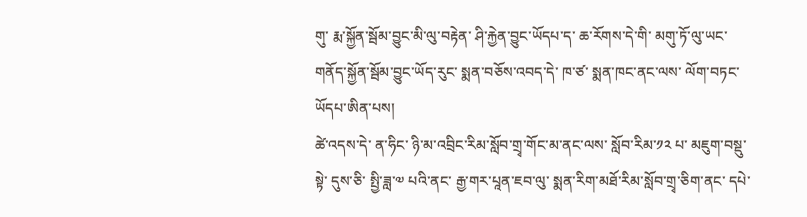གུ་ རྨ་སྐྱོན་སྦོམ་བྱུང་མི་ལུ་བརྟེན་ ཤི་རྐྱེན་བྱུང་ཡོདཔ་ད་ ཆ་རོགས་དེ་གི་ མགུ་ཏོ་ལུ་ཡང་ གནོད་སྐྱོན་སྦོམ་བྱུང་ཡོད་རུང་ སྨན་བཅོས་འབད་དེ་ ཁ་ཙ་ སྨན་ཁང་ནང་ལས་ ལོག་བཏང་ཡོདཔ་ཨིན་པས།
ཚེ་འདས་དེ་ ན་ཧིང་ ཉི་མ་འབྲིང་རིམ་སློབ་གྲྭ་གོང་མ་ནང་ལས་ སློབ་རིམ་༡༢ པ་ མཇུག་བསྡུ་སྟེ་ དུས་ཅི་ སྤྱི་ཟླ་༧ པའི་ནང་ རྒྱ་གར་པཱན་ཇབ་ལུ་ སྨན་རིག་མཐོ་རིམ་སློབ་གྲྭ་ཅིག་ནང་ དཔེ་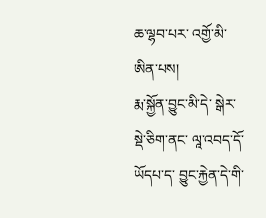ཆ་ལྷབ་པར་ འགྱོ་མི་ཨིན་པས།
རྨ་སྐྱོན་བྱུང་མི་དེ་ སྒེར་སྡེ་ཅིག་ནང་ ལཱ་འབད་དོ་ཡོདཔ་ད་ བྱུང་རྐྱེན་དེ་གི་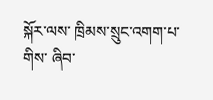སྐོར་ལས་ ཁྲིམས་སྲུང་འགག་པ་གིས་ ཞིབ་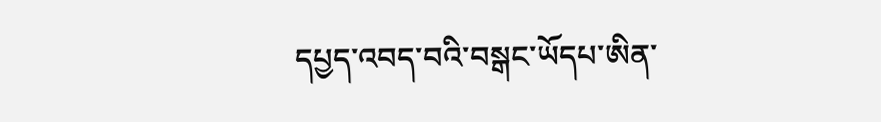དཔྱད་འབད་བའི་བསྒང་ཡོདཔ་ཨིན་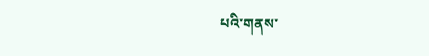པའི་གནས་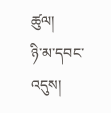ཚུལ།
ཉི་མ་དབང་འདུས།